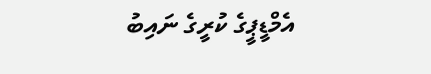އެމްޑީޕީގެ ކުރީގެ ނައިބު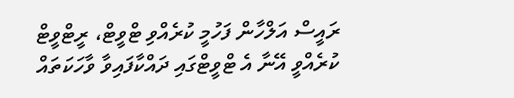ރައީސް އަލްހާން ފަހުމީ ކުރެއްވި ޓްވީޓް، ރީޓްވީޓް ކުރެއްވީ އޭނާ އެ ޓްވީޓްގައި ދައްކާފައިވާ ވާހަކަތައް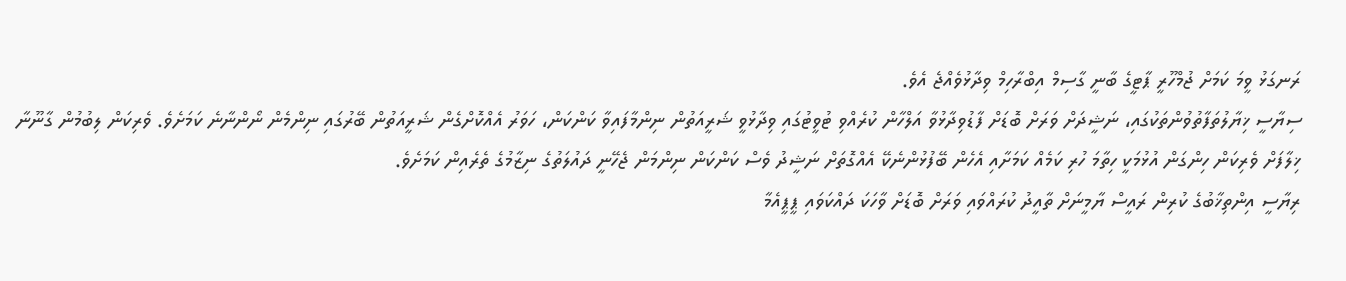ރަނގަޅު ވީމަ ކަމަށް ޖުމްހޫރީ ޕާޓީގެ ބާނީ ގާސިމް އިބްރާހިމް ވިދާޅުވެއްޖެ އެވެ.
ސިޔާސީ ޚިޔާލުތަފާތުވުންތަކުގައި، ނަޝީދަށް ވަރަށް ބޮޑަށް ފާޑުވިދާޅުވާ އަލްހާން ކުރެއްވި ޓުވީޓުގައި ވިދާޅުވީ ޝަރީއަތުން ނިންމާފައިވާ ކަންކަން، ހަވަރު އެއްކޮށްގެން ޝަރީއަތުން ބޭރުގައި ނިންމެން ނޯންނާނެ ކަމަށެވެ. ވެރިކަން ލިބުމުން ގާނޫނާ ޚިލާފަށް ވެރިކަން ހިންގަން އުޅުމަކީ ހިތާމަ ހުރި ކަމެއް ކަމަށާއި އެހެން ބޭފުޅުންނެކޭ އެއްގޮތަށް ނަޝީދު ވެސް ކަންކަން ނިންމަން ޖެހޭނީ ދައުލަތުގެ ނިޒާމުގެ ތެރެއިން ކަމަށެވެ.
ރިޔާސީ އިންތިޚާބުގެ ކުރިން ރައީސް ޔާމީނަށް ތާއީދު ކުރައްވައި ވަރަށް ބޮޑަށް ވާހަކަ ދައްކަވައި ޕީޕީއެމާ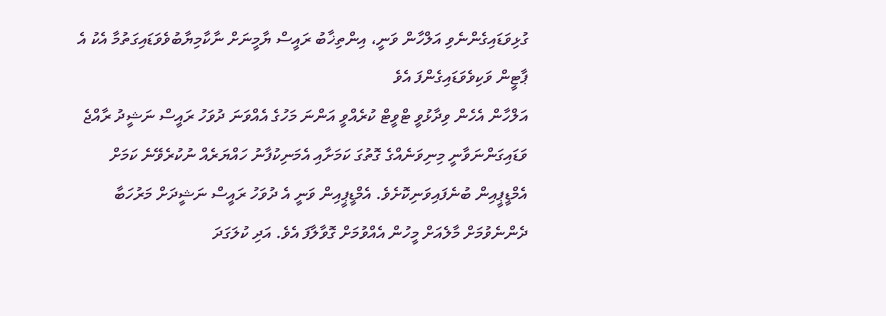ގުޅިވަޑައިގެންނެވި އަލްހާން ވަނީ، އިންތިޚާބު ރައީސް ޔާމީނަށް ނާކާމިޔާބުވެވަޑައިގަތުމާ އެކު އެ ޕާޓީން ވަކިވެވަޑައިގެންފަ އެވެ
އަލްހާން އެހެން ވިދާޅުވީ ޓްވީޓް ކުރެއްވީ އަންނަ މަހުގެ އެއްވަނަ ދުވަހު ރައީސް ނަޝީދު ރާއްޖެ ވަޑައިގަންނަވާނީ މިނިވަނެއްގެ ގޮތުގަ ކަމަށާއި އެމަނިކުފާނު ހައްޔަރެއް ނުކުރެވޭނެ ކަމަށް އެމްޑީޕީއިން ބުނެފައިވަނިކޮށެވެ. އެމްޑީޕީއިން ވަނީ އެ ދުވަހު ރައީސް ނަޝީދަށް މަރުހަބާ ދެންނެވުމަށް މާލެއަށް މީހުން އެއްވުމަށް ގޮވާލާފަ އެވެ. އަދި ކުލަގަދަ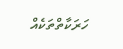ހަރަކާތްތަކެއް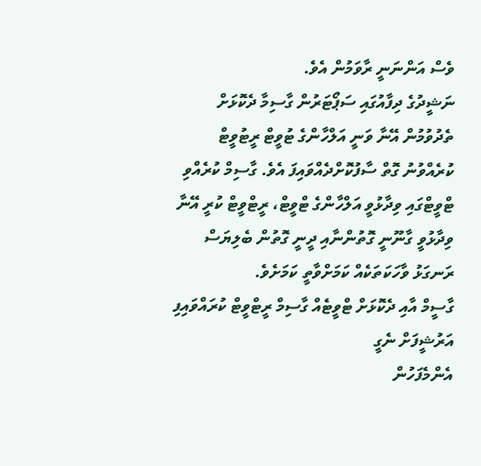ވެސް އަންނަނީ ރާވަމުން އެވެ.
ނަޝީދުގެ ދިފާއުގައި ސަޕޯޓަރުން ގާސިމާ ދެކޮޅަށް ތެދުވުމުން އޭނާ ވަނީ އަލްހާންގެ ޓުވީޓް ރީޓުވީޓް ކުރެއްވުނު ގޮތް ސާފުކޮށްދެއްވައިފަ އެވެ. ގާސިމް ކުރެއްވި ޓްވީޓްގައި ވިދާޅުވީ އަލްހާންގެ ޓްވީޓް، ރީޓްވީޓް ކުރީ އޭނާ ވިދާޅުވީ ގާނޫނީ ގޮތުންނާއި ދީނީ ގޮތުން ބެލިޔަސް ރަނގަޅު ވާހަކަތަކެއް ކަމަށްވާތީ ކަމަށެވެ.
ގާސީމް އާއި ދެކޮޅަށް ޓްވީޓެއް ގާސިމް ރީޓްވީޓް ކުރައްވައިފި
އަރުޝީފަށް ނެގީ
އެންމެފަހުން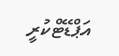އަޕްޑޭޓްކުރީ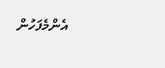އެންމެފަހުން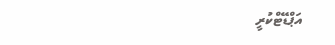އަޕްޑޭޓްކުރީ